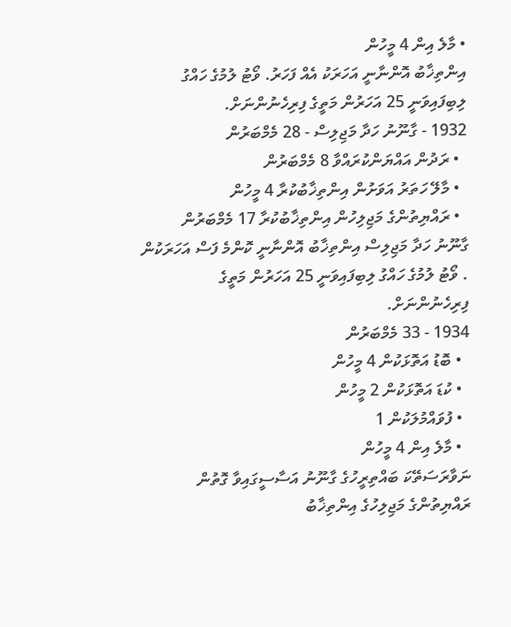• މާލެ އިން 4 މީހުން
އިންތިޚާބު އޮންނާނީ އަހަރަކު އެއް ފަހަރު. ވޯޓު ލުމުގެ ހައްގު ލިބިފައިވަނީ 25 އަހަރުން މަތީގެ ފިރިހެނުންނަށް.
1932 - ގާނޫނު ހަދާ މަޖިލިސް - 28 މެމްބަރުން
  • ރަދުން އައްޔަންކުރައްވާ 8 މެމްބަރުން
  • މާލޭ ހަތަރު އަވަށުން އިންތިޚާބުކުރާ 4 މީހުން
  • ރައްޔިތުންގެ މަޖިލިހުން އިންތިޚާބުކުރާ 17 މެމްބަރުން
ގާނޫނު ހަދާ މަޖިލިސް އިންތިޚާބު އޮންނާނީ ކޮންމެ ފަސް އަހަރަކުން . ވޯޓު ލުމުގެ ހައްގު ލިބިފައިވަނީ 25 އަހަރުން މަތީގެ ފިރިހެނުންނަށް.
1934 - 33 މެމްބަރުން
  • ބޮޑު އަތޮޅަކުން 4 މީހުން
  • ކުޑަ އަތޮޅަކުން 2 މީހުން
  • ފުވައްމުލަކުން 1
  • މާލެ އިން 4 މީހުން
ނަވާރަސަތޭކަ ބައްތިރީހުގެ ގާނޫނު އަސާސީގައިވާ ގޮތުން ރައްޔިތުންގެ މަޖިލިހުގެ އިންތިޚާބު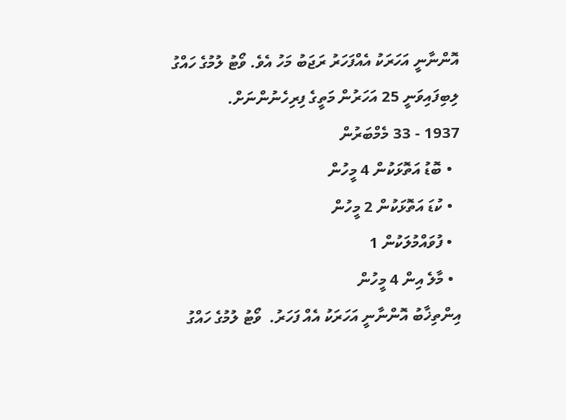އޮންނާނީ އަހަރަކު އެއްފަހަރު ރަޖަބު މަހު އެވެ. ވޯޓު ލުމުގެ ހައްގު ލިބިފައިވަނީ 25 އަހަރުން މަތީގެ ފިރިހެނުންނަށް.
1937 - 33 މެމްބަރުން
  • ބޮޑު އަތޮޅަކުން 4 މީހުން
  • ކުޑަ އަތޮޅަކުން 2 މީހުން
  • ފުވައްމުލަކުން 1
  • މާލެ އިން 4 މީހުން
އިންތިޚާބު އޮންނާނީ އަހަރަކު އެއް ފަހަރު.  ވޯޓު ލުމުގެ ހައްގު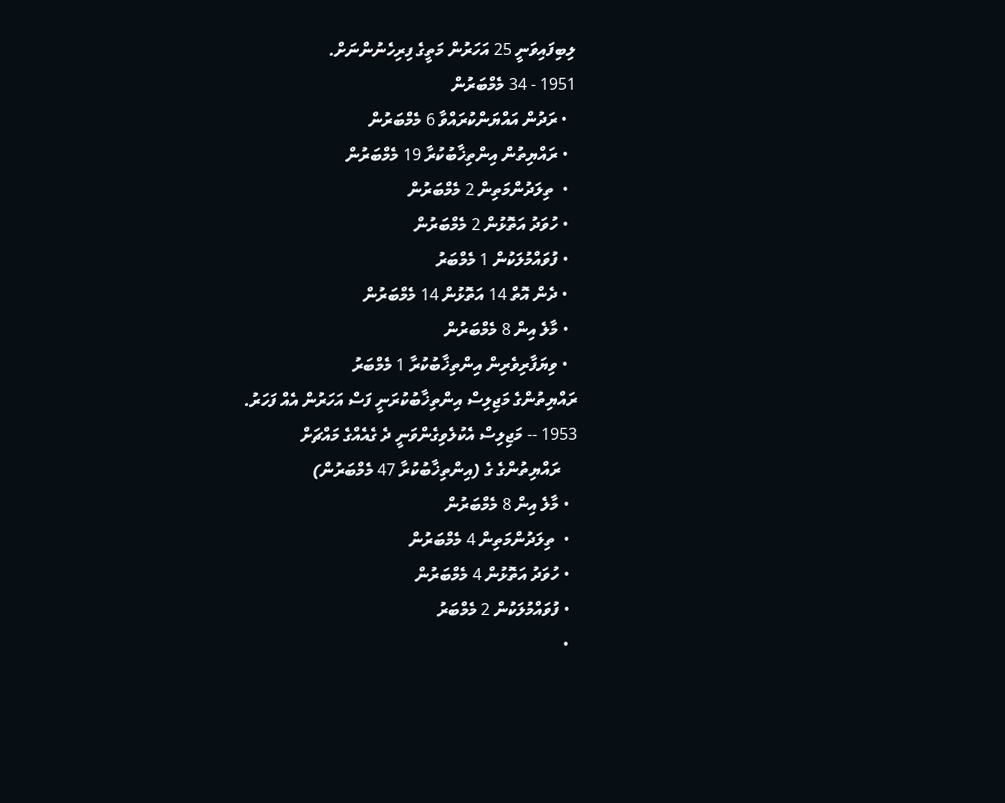ލިބިފައިވަނީ 25 އަހަރުން މަތީގެ ފިރިހެނުންނަށް.
1951 - 34 މެމްބަރުން
  • ރަދުން އައްޔަންކުރައްވާ 6 މެމްބަރުން
  • ރައްޔިތުން އިންތިޚާބުކުރާ 19 މެމްބަރުން
  •  ތިލަދުންމަތިން 2 މެމްބަރުން
  • ހުވަދު އަތޮޅުން 2 މެމްބަރުން
  • ފުވައްމުލަކުން 1 މެމްބަރު
  • ދެން އޮތް 14 އަތޮޅުން 14 މެމްބަރުން
  • މާލެ އިން 8 މެމްބަރުން
  • ވިޔަފާރިވެރިން އިންތިޚާބުކުރާ 1 މެމްބަރު
ރައްޔިތުންގެ މަޖިލިސް އިންތިޚާބުކުރަނީ ފަސް އަހަރުން އެއް ފަހަރު.
1953 -- މަޖިލިސް އެކުލެވިގެންވަނީ ދެ ގެއެއްގެ މައްޗަށް
    ރައްޔިތުންގެ ގެ (އިންތިޚާބުކުރާ 47 މެމްބަރުން)
  • މާލެ އިން 8 މެމްބަރުން
  •  ތިލަދުންމަތިން 4 މެމްބަރުން
  • ހުވަދު އަތޮޅުން 4 މެމްބަރުން
  • ފުވައްމުލަކުން 2 މެމްބަރު
  •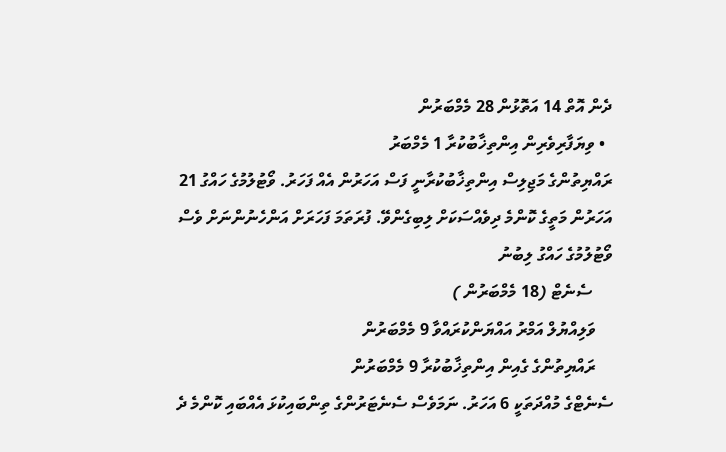ދެން އޮތް 14 އަތޮޅުން 28 މެމްބަރުން
  • ވިޔަފާރިވެރިން އިންތިޚާބުކުރާ 1 މެމްބަރު
ރައްޔިތުންގެ މަޖިލިސް އިންތިޚާބުކުރާނީ ފަސް އަހަރުން އެއް ފަހަރު. ވޯޓުލުމުގެ ހައްގު 21 އަހަރުން މަތީގެ ކޮންމެ ދިވެއްސަކަށް ލިބިގެންވޭ. ފުރަތަމަ ފަހަރަށް އަންހެނުންނަށް ވެސް ވޯޓުލުމުގެ ހައްގު ލިބުނު
     ސެނެޓް (18 މެމްބަރުން )
    ވަލިއްޔުލް އަމްރު އައްޔަންކުރައްވާ 9 މެމްބަރުން
    ރައްޔިތުންގެ ގެއިން އިންތިޚާބުކުރާ 9 މެމްބަރުން
ސެނެޓްގެ މުއްދަތަކީ 6 އަހަރު. ނަމަވެސް ސެނެޓަރުންގެ ތިންބައިކުޅަ އެއްބައި ކޮންމެ ދެ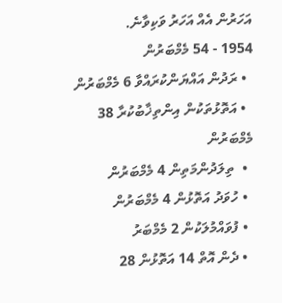އަހަރުން އެއް އަހަރު ވަކިވާނެ.
1954 - 54 މެމްބަރުން
  • ރަދުން އައްޔަންކުރައްވާ 6 މެމްބަރުން
  • އަތޮޅުތަކުން އިންތިޚާބުކުރާ 38 މެމްބަރުން
  •  ތިލަދުންމަތިން 4 މެމްބަރުން
  • ހުވަދު އަތޮޅުން 4 މެމްބަރުން
  • ފުވައްމުލަކުން 2 މެމްބަރު
  • ދެން އޮތް 14 އަތޮޅުން 28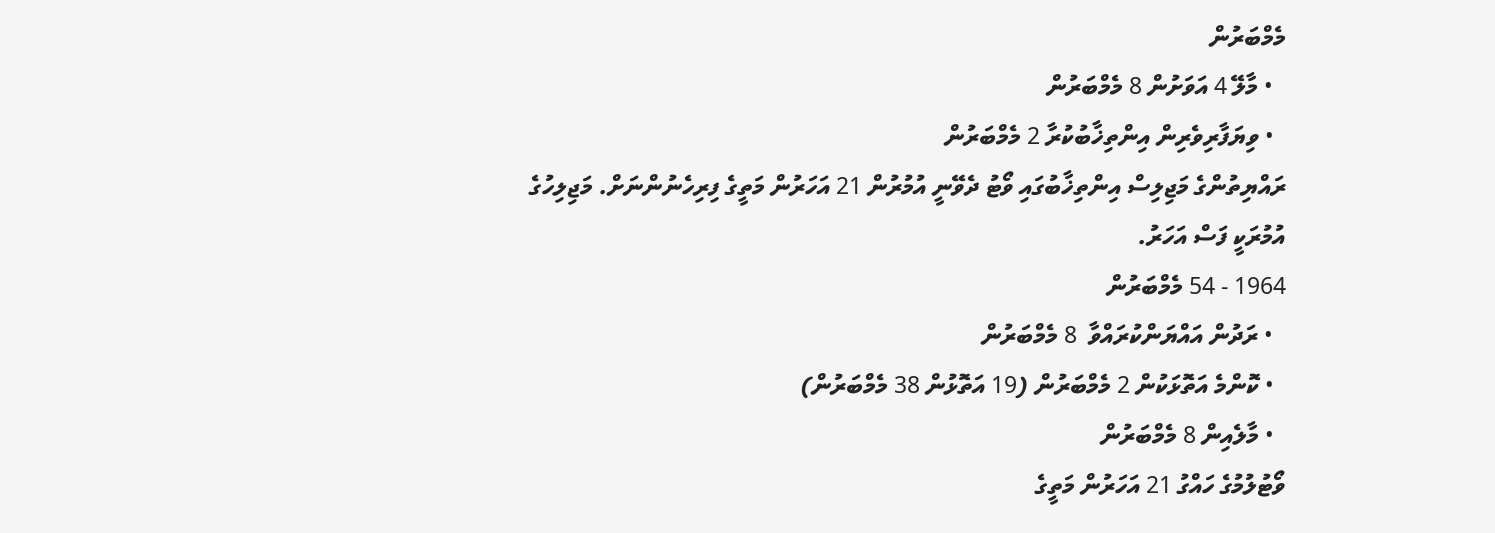މެމްބަރުން
  • މާލޭ 4 އަވަށުން 8 މެމްބަރުން
  • ވިޔަފާރިވެރިން އިންތިޚާބުކުރާ 2 މެމްބަރުން
ރައްޔިތުންގެ މަޖިލިސް އިންތިޚާބުގައި ވޯޓު ދެވޭނީ އުމުރުން 21 އަހަރުން މަތީގެ ފިރިހެނުންނަށް. މަޖިލިހުގެ އުމުރަކީ ފަސް އަހަރު.
1964 - 54 މެމްބަރުން
  • ރަދުން އައްޔަންކުރައްވާ  8 މެމްބަރުން
  • ކޮންމެ އަތޮޅަކުން 2 މެމްބަރުން (19 އަތޮޅުން 38 މެމްބަރުން)
  • މާލެއިން 8 މެމްބަރުން
ވޯޓުލުމުގެ ހައްގު 21 އަހަރުން މަތީގެ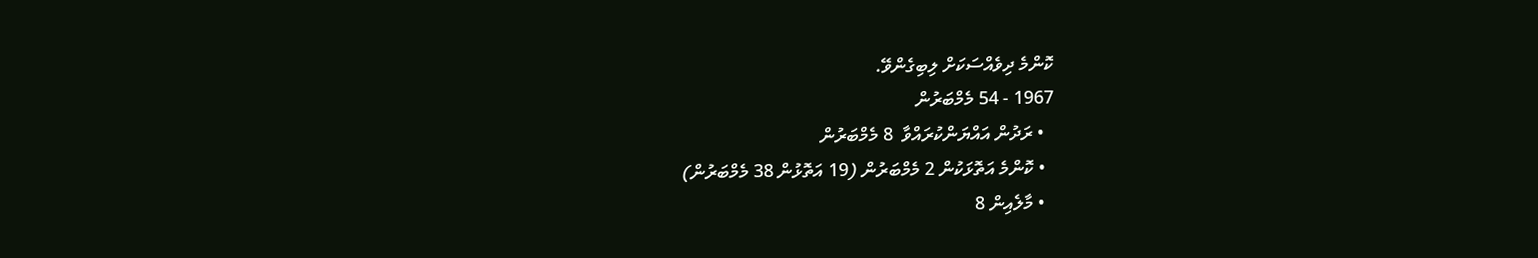ކޮންމެ ދިވެއްސަކަށް ލިބިގެންވޭ.
1967 - 54 މެމްބަރުން
  • ރަދުން އައްޔަންކުރައްވާ  8 މެމްބަރުން
  • ކޮންމެ އަތޮޅަކުން 2 މެމްބަރުން (19 އަތޮޅުން 38 މެމްބަރުން)
  • މާލެއިން 8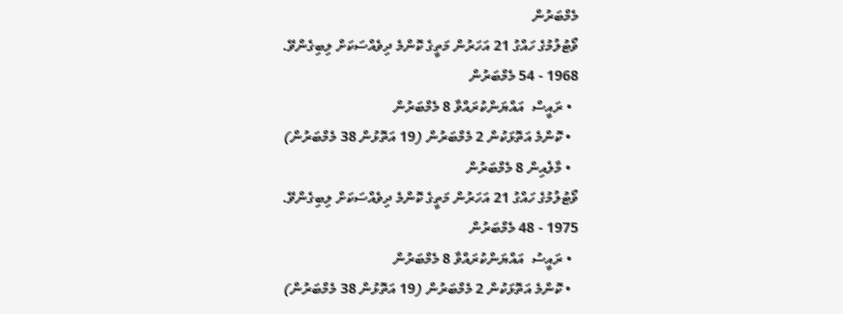މެމްބަރުން
ވޯޓުލުމުގެ ހައްގު 21 އަހަރުން މަތީގެ ކޮންމެ ދިވެއްސަކަށް ލިބިގެންވޭ.
1968 - 54 މެމްބަރުން
  • ރައީސް  އައްޔަންކުރައްވާ 8 މެމްބަރުން
  • ކޮންމެ އަތޮޅަކުން 2 މެމްބަރުން (19 އަތޮޅުން 38 މެމްބަރުން)
  • މާލެއިން 8 މެމްބަރުން
ވޯޓުލުމުގެ ހައްގު 21 އަހަރުން މަތީގެ ކޮންމެ ދިވެއްސަކަށް ލިބިގެންވޭ.
1975 - 48 މެމްބަރުން
  • ރައީސު  އައްޔަންކުރައްވާ 8 މެމްބަރުން
  • ކޮންމެ އަތޮޅަކުން 2 މެމްބަރުން (19 އަތޮޅުން 38 މެމްބަރުން)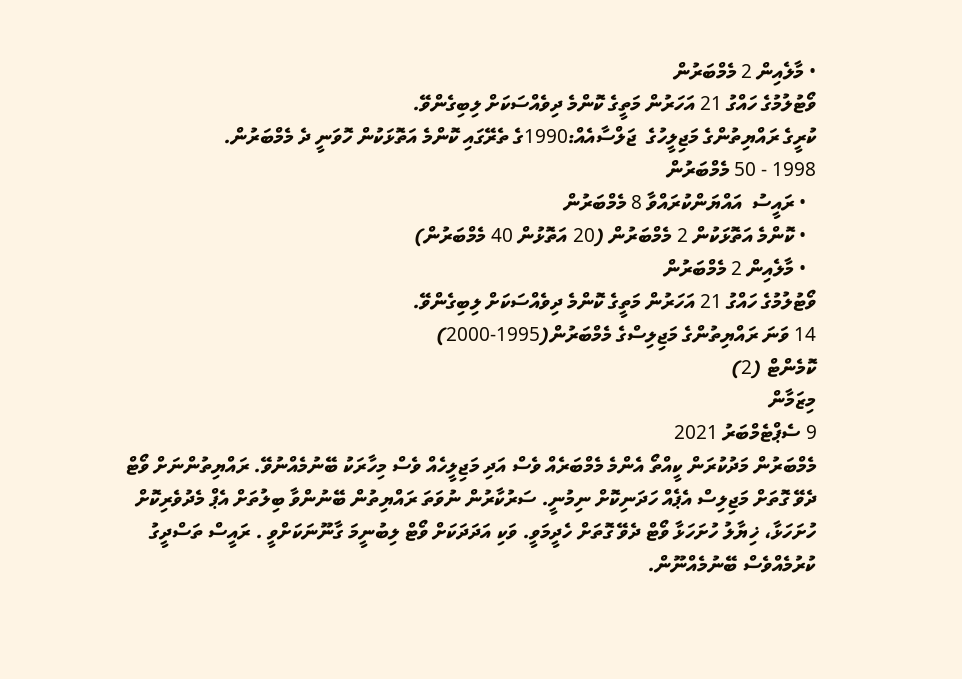• މާލެއިން 2 މެމްބަރުން
ވޯޓުލުމުގެ ހައްގު 21 އަހަރުން މަތީގެ ކޮންމެ ދިވެއްސަކަށް ލިބިގެންވޭ.
ކުރީގެ ރައްޔިތުންގެ މަޖިލީހުގެ  ޖަލްސާއެއް:1990ގެ ތެރޭގައި ކޮންމެ އަތޮޅަކުން ހޮވަނީ ދެ މެމްބަރުން.
1998 - 50 މެމްބަރުން
  • ރައީސު  އައްޔަންކުރައްވާ 8 މެމްބަރުން
  • ކޮންމެ އަތޮޅަކުން 2 މެމްބަރުން (20 އަތޮޅުން 40 މެމްބަރުން)
  • މާލެއިން 2 މެމްބަރުން
ވޯޓުލުމުގެ ހައްގު 21 އަހަރުން މަތީގެ ކޮންމެ ދިވެއްސަކަށް ލިބިގެންވޭ.
14 ވަނަ ރައްޔިތުންގެ މަޖިލިސްގެ މެމްބަރުން(1995-2000)
ކޮމެންޓް (2)
މިޒަމާން
9 ސެޕްޓެމްބަރު 2021
މެމްބަރުން މަދުކުރަން ކީއްތޯ އެންމެ މެމްބަރެއް ވެސް އަދި މަޖިލީހެއް ވެސް މިހާރަކު ބޭނުމެއްނުވޭ. ރައްޔިތުންނަށް ވޯޓް ދެވޭ ގޮތަށް މަޖިލިސް އެޕެއް ހަދަނިކޮށް ނިމުނީ. ސަރުކާރުން ނުވަތަ ރައްޔިތުން ބޭނުންވާ ބިލުތަށް އެޕް މެދުވެރިކޮށް ހުށަހަޅާ، ޚިޔާލު ހުށަހަޅާ ވޯޓް ދެވޭ ގޮތަށް ހެދީމަވީ. ވަކި އަދަދަކަށް ވޯޓް ލިބުނީމަ ގާނޫނަކަށްވީ . ރައީސް ތަސްދީގު ކުރުމެއްވެސް ބޭނުމެއްނޫން.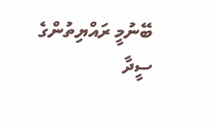ބޭނުމީ ރައްޔިތުންގެ ސީދާ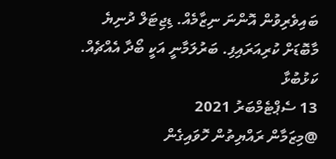ބައިވެރިވުން އޮންނަ ނިޒާމެއް. ޑިޖިޓަލް ދުނިޔެ މާބޮޑަށް ކުރިއަރައިފި. ބަރުލަމާނީ އަކީ ބޯދާ އެއްޗެއް.
ކަޅުބުޅާ
13 ސެޕްޓެމްބަރު 2021
@މިޒަމާން ރައްޔިތުން ހޮވައިގެން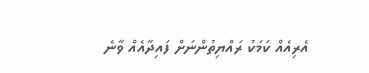އެރިއެއް ކަމަކު ރައްޔިތުންނަށް ފައިދާއެއް ވާނެ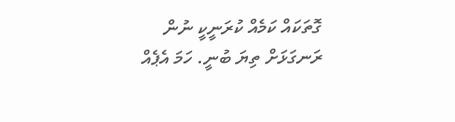ގޮތަކައް ކަމެއް ކުރަނީކީ ނުން ރަނގަޅަށް ތިޔަ ބުނީ. ހަމަ އެޕެއް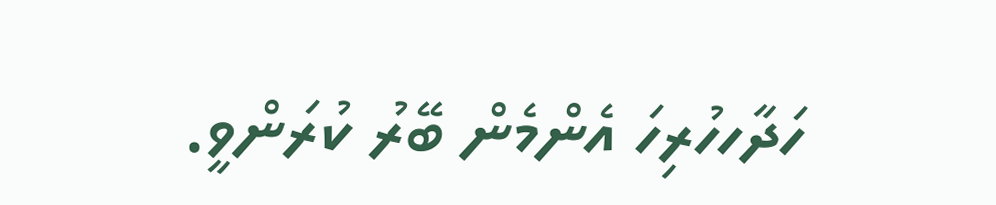ހަދާހހުރިހަ އެންމެން ބޭރު ކުރަންވީ.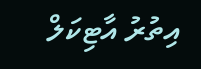އިތުރު އާޓިކަލް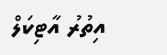އިތުރު އާޓިކަލް